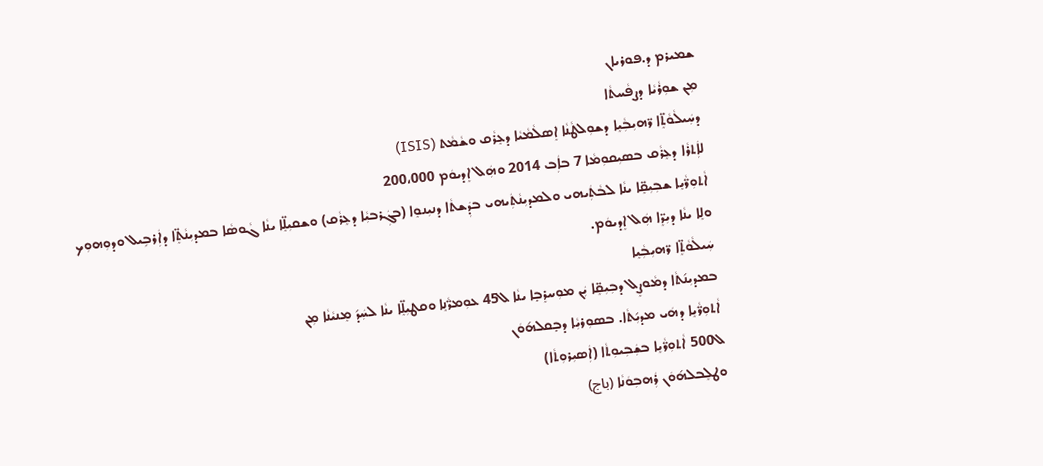ܫܡܝܪܡ ܕ.ܦܘܪܝܐܢ
ܡܼܢ ܫܘܼܪܵܝܵܐ ܕܨܦܵܚܬܵܐ
ܕܚܲܝܠܵܘܵܬܸ̈ܐ ܖ̈ܗܝܼܒܼܵܝܸܐ ܕܫܘܼܠܛܵܢܵܐ ܐܸܣܠܵܡܵܝܵܐ ܕܥܸܪܵܩ ܘܫܵܡܵܬ (ISIS)
ܠܐܲܬܪܵܐ ܕܥܸܪܵܩ ܒܣܝܼܩܘܼܡܵܐ 7 ܒܐܲܒ 2014 ܘܗܲܠ ܐܸܕܝܘܿܡ 200،000
ܐܵܬܘܼܖ̈ܵܝܸܐ ܫܒܼܝܼܩܸ̈ܐ ܝܢܵܐ ܠܒܵܬܲܝܗܝ ܘܠܡܕܝܼܢܵܬܲܝܗܝ ܒܕܲܫܬܵܐ ܕܢܝܼܢܘܸܐ (ܒܓܲܪܒܝܼܵܐ ܕܥܸܪܵܩ) ܘܫܩܝܼܠܸ̈ܐ ܝܢܵܐ ܓܵܘܣܵܐ ܒܡܕܝܼܢܵܬܸ̈ܐ ܕܐܲܪܒܹܝܠ ܘܕܘܼܗܘܼܟ
ܘܠܸܐ ܝܢܵܐ ܕܝܼܖܸ̈ܐ ܗܲܠ ܐܸܕܝܘܿܡ.
ܚܲܝܠܵܘܵܬܸ̈ܐ ܖ̈ܗܝܼܒܼܵܝܸܐ
ܒܡܕܝܼܢ݇ܬܵܐ ܕܡܵܘܨܸܠ ܕܒܼܝܼܩܸ̈ܐ ܝܲܢ ܡܘܼܚܪܸܒܼܸܐ ܝܢܵܐ ܠ45 ܥܘܼܡܖ̈ܵܢܸܐ ܘܩܛܝܼܠܸ̈ܐ ܝܢܵܐ ܠܚܲܕ݇ ܡܸܢܝܵܢܵܐ ܡܼܢ
ܐܵܬܘܼܖ̈ܵܝܸܐ ܕܗܿܝ ܡܕܝܼ݇ܬܵܐ. ܒܣܘܼܪܝܼܵܐ ܕܒܼܸܩܠܗ݇ܘܿܢ
ܠ500 ܐܵܬܘܼܖ̈ܵܝܸܐ ܒܫܲܒܼܝܘܼܬܵܐ (ܐܲܣܝܼܪܘܼܬܵܐ)
ܘܛܠܸܒܠܗ݇ܘܿܢ ܪܲܗܒܼܘܿܢܵܐ (باج)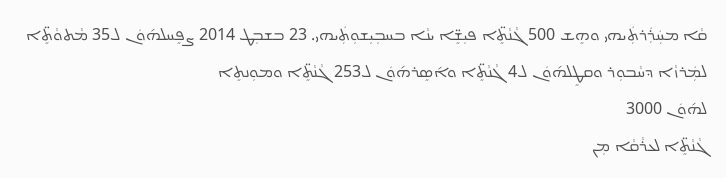ܩܵܐ ܡܚܲܪܲܪܬܲܝܗܝ ܘܗܸܫ 500 ܓܵܢܵܬܸ̈ܐ ܦܝܼܫܸ̈ܐ ܝܢܵܐ ܒܚܒܼܝܼܫܘܼܬܲܝܗܝ. 23 ܒܫܒܼܛ 2014 ܨܦܸܚܠܗ݇ܘܿܢ ܠ35 ܡܵܬܘܵܬܸ̈ܐ ܠܡܲܪܙܵܐ ܕܚܵܒܘܼܪ ܘܩܛܸܠܗ݇ܘܿܢ ܠ4 ܓܵܢܵܬܸ̈ܐ ܘܐ݇ܣܸܪܗ݇ܘܿܢ ܠ253 ܓܵܢܵܬܸ̈ܐ ܘܡܘܼܢܬܸܐ
ܠܗ݇ܘܿܢ 3000
ܓܵܢܵܬܸ̈ܐ ܠܥܪܵܩܵܐ ܡܼܢ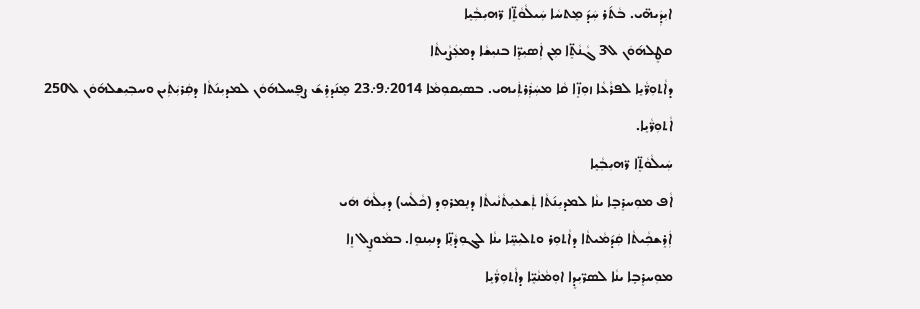ܐܝܼܕܲܝܗ̈ܝ. ܒܵܬ݇ܪ ܚܲܕ݇ ܡܸܬܚܵܐ ܚܲܝܠܵܘܵܬܸ̈ܐ ܖ̈ܗܝܼܒܼܵܝܸܐ
ܩܛܸܠܗ݇ܘܿܢ ܠ3 ܓܵܢܵܬܸ̈ܐ ܡܼܢ ܐܲܣܝܼܖܸ̈ܐ ܒܢܝܼܫܵܐ ܕܡܥܲܨܵܝܬܵܐ
ܕܐܵܬܘܼܖ̈ܵܝܸܐ ܠܦܪܵܥܵܐ ܙܘܼܙܸ̈ܐ ܩܵܐ ܡܚܲܪܲܪܬܲܝܗܝ. ܒܣܝܼܩܘܼܡܵܐ 2014܇9܇23 ܡܸܢ݇ܕܪܸܫ݇ ܨܦܸܚܠܗ݇ܘܿܢ ܠܡܕܝܼܢ݇ܬܵܐ ܕܩܲܪܝܲܬܲܝܢ ܘܚܒܼܝܼܫܠܗ݇ܘܿܢ ܠ250 ܐܵܬܘܼܖ̈ܵܝܸܐ.
ܚܲܝܠܵܘܵܬܸ̈ܐ ܖ̈ܗܝܼܒܼܵܝܸܐ
ܐܵܦ ܡܘܼܚܪܸܒܼܸܐ ܝܢܵܐ ܠܡܕܝܼܢ݇ܬܵܐ ܬܲܫܥܝܼܬܵܢܵܝܬܵܐ ܕܢܸܡܪܘܼܕ (ܟܵܠܵܚ) ܕܝܼܠܵܗܿ ܗܿܝ
ܐܲܪܸܫܟܼܵܝܬܵܐ ܩܲܕ݇ܡܵܝܬܵܐ ܕܐܵܬܘܼܪ ܘܬܠܝܼܚܸ̈ܐ ܝܢܵܐ ܠܓܘܼܕܵܢܸ̈ܐ ܕܢܝܼܢܘܸܐ. ܒܡܵܘܨܸܠ ܙܸܐ
ܡܘܼܚܪܸܒܼܸܐ ܝܢܵܐ ܠܣܖ̈ܝܼܕܸܐ ܐܘܼܡܵܢܵܝܸ̈ܐ ܕܐܵܬܘܼܖ̈ܵܝܸܐ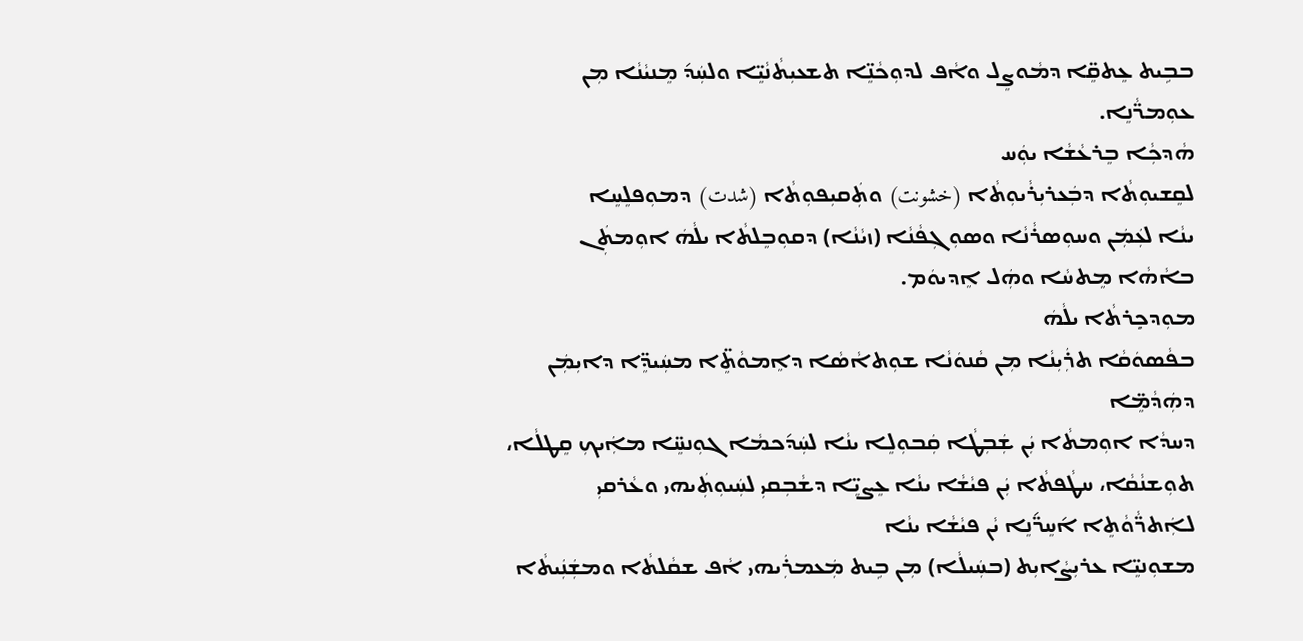ܒܒܹܝܬ ܥܸܬܩܸ̈ܐ ܕܡܵܘܨܸܠ ܘܐܵܦ ܠܕܘܼܟܵܢܸ̈ܐ ܬܫܥܝܼܬܵܢܵܝܸ̈ܐ ܘܠܚܲܕ݇ ܡܸܢܝܵܢܵܐ ܡܼܢ
ܥܘܼܡܖ̈ܵܢܸܐ.
ܗܵܕܟܼܵܐ ܒܸܪܥܵܫܵܐ ܝܘܲܚ
ܠܩܸܫܝܘܼܬܵܐ ܕܒܲܥܪܝܼܪܵܝܘܼܬܵܐ (خشونت) ܘܬܲܩܝܼܦܘܼܬܵܐ (شدت) ܕܡܘܼܦܠܸܚܸܐ
ܝܢܵܐ ܠܥܲܡܲܢ ܘܚܘܼܣܪܵܢܵܐ ܘܣܘܼܓܼܦܵܢܵܐ (ܙܝܵܢܵܐ) ܕܩܘܼܒܸܠܬܵܐ ܝܠܵܗܿ ܐܘܼܡܬܲܢ ܒܐܵܗܵܐ ܡܸܬܚܵܐ ܘܗܲܠ ܐܸܕܝܘܿܡ.
ܡܘܼܕܟܼܸܪܬܵܐ ܝܠܵܗܿ
ܒܦܵܣܘܿܩܵܐ ܬܪܲܝܼܢܵܐ ܡܼܢ ܩܵܢܘܿܢܵܐ ܫܘܼܬܐܵܣܵܐ ܕܐܸܡܘܵܬܸ̈ܐ ܡܚܲܝܕܸ̈ܐ ܕܐܝܼܡܲܢ ܕܗܲܕܵܡܸ̈ܐ
ܕܚܕܵܐ ܐܘܼܡܬܵܐ ܝܲܢ ܫܲܒܼܛܵܐ ܩܲܒܘܼܠܸܐ ܝܢܵܐ ܠܚܲܕ݇ܟܡܵܐ ܓܘܼܢܚܸ̈ܐ ܡܐܲܝܟܼ ܩܸܛܠܵܐ،
ܬܘܼܫܢܵܩܵܐ، ܚܛܵܦܬܵܐ ܝܲܢ ܦܝܵܫܵܐ ܝܢܵܐ ܥܸܨܝܸ̈ܐ ܕܫܵܒܼܩܝܼ ܠܚܲܝܘܼܬܲܝܗܝ ܘܥܵܪܩܝܼ ܠܐܲܬܖ̈ܵܘܵܬܸܐ ܐ݇ܚܸܖ̈݇ܢܸܐ ܝܵܢ ܦܝܵܫܵܐ ܝܢܵܐ
ܡܫܘܼܢܝܸ̈ܐ ܥܪܝܼܨܵܐܝܼܬ (ܒܚܲܝܠܵܐ) ܡܼܢ ܒܹܝܬ ܡܲܥܡܪܲܝܗܝ ܐܵܦ ܫܩܵܠܬܵܐ ܘܡܫܲܢܲܝܬܵܐ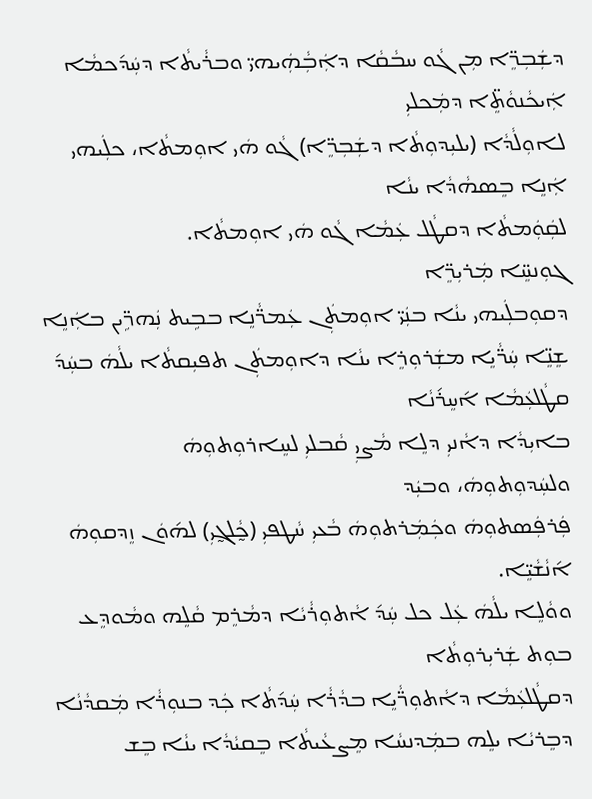ܕܫܲܒܼܖܸ̈ܐ ܡܼܢ ܓܵܘ ܚܒܵܩܵܐ ܕܐܲܒܼܵܗܲܝܗܝ̈ ܘܒܪܵܝܬܵܐ ܕܚܲܕ݇ܟܡܵܐ ܐܲܝܟܵܢܘܵܬܸ̈ܐ ܕܡܲܟܠܝܼ
ܠܐܘܼܠܵܕܵܐ (ܝܠܝܼܕܘܼܬܵܐ ܕܫܲܒܼܖܸ̈ܐ) ܓܵܘ ܗܿܝ ܐܘܼܡܬܵܐ، ܟܠܲܝܗܝ ܐܲܢܸܐ ܒܸܣܗܵܕܵܐ ܝܢܵܐ
ܠܩܲܘܲܡܬܵܐ ܕܩܛܵܠ ܥܲܡܵܐ ܓܵܘ ܗܿܝ ܐܘܼܡܬܵܐ.
ܓܘܼܢܚܸ̈ܐ ܡܲܪܝܼܖܸ̈ܐ
ܕܩܘܼܒܠܲܝܗܝ ܝܢܵܐ ܒܢܲܝ̈ ܐܘܼܡܬܲܢ ܥܲܡܖ̈ܵܢܸܐ ܒܒܹܝܬ ܢܲܗܖܹ̈ܝܢ ܒܐܲܢܸܐ ܫܸܢܸ̈ܐ ܚܲܖ̈ܵܝܸܐ ܡܫܲܪܘܼܪܸܐ ܝܢܵܐ ܕܐܘܼܡܬܲܢ ܬܦܝܼܩܬܵܐ ܝܠܵܗܿ ܒܚܲܕ݇ ܩܛܵܠܥܲܡܵܐ ܐ݇ܚܸܪ݇ܢܵܐ
ܒܐܝܼܕܵܐ ܕܐܵܢܝܼ ܕܠܸܐ ܡܵܨܝܼ ܩܵܒܠܝܼ ܠܚܸܐܪܘܼܬܘܼܗܿ
ܘܠܚܲܕܘܼܬܘܼܗܿ، ܘܒܝܲܕ
ܦܲܪܦܲܣܬܘܼܗܿ ܘܟܲܡܲܪܬܘܼܗܿ ܒܵܥܝܼ ܚܵܛܦܝܼ (ܟ̰ܵܠܓ̰ܝܼ) ܠܗ݇ܘܿܢ ܙܸܕܩܘܼܗܿ ܐ݇ܢܵܫܵܝܸ̈ܐ.
ܘܘܵܠܸܐ ܝܠܵܗܿ ܥܲܠ ܟܠ ܚܲܕ݇ ܐܵܬܘܼܪܵܝܵܐ ܕܡܵܪܸܡ ܩܵܠܸܗ ܘܡܵܘܕܸܥ ܒܘܼܬ ܫܲܪܝܼܪܘܼܬܵܐ
ܕܩܛܵܠܥܲܡܵܐ ܕܐܵܬܘܼܖ̈ܵܝܸܐ ܒܕܵܪܵܐ ܚܲܕ݇ܬܵܐ ܟܲܕ ܒܢܘܼܪܵܐ ܡܲܩܕܵܢܵܐ ܕܒܸܪܝܵܐ ܝܠܸܗ ܒܡܲܕܢܚܵܐ ܡܸܨܥܵܝܬܵܐ ܒܸܩܝܵܕܵܐ ܝܢܵܐ ܒܸܫ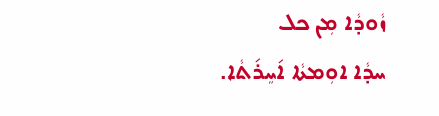ܙܵܘܕܵܐ ܡܼܢ ܟܠ
ܚܕܵܐ ܐܘܼܡܬܵܐ ܐ݇ܚܸܪ݇ܬܵܐ.